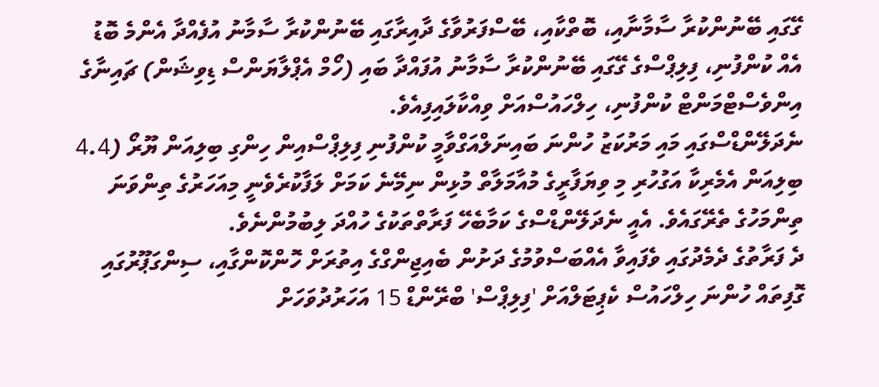ގޭގައި ބޭނުންކުރާ ސާމާނާއި، ބޮތްކާއި، ބޭސްފަރުވާގެ ދާއިރާގައި ބޭނުންކުރާ ސާމާނު އުފެއްދާ އެންމެ ބޮޑު އެއް ކުންފުނި، ފިލިޕްސްގެ ގޭގައި ބޭނުންކުރާ ސާމާނު އުފައްދާ ބައި (ހޯމް އެޕްލާޔަންސް ޑިވިޝަން) ޗައިނާގެ އިންވެސްޓްމަންޓް ކުންފުނި، ހިލްހައުސްއަށް ވިއްކާލައިފިއެވެ.
ނެދަލޭންޑްސްގައި މައި މަރުކަޒު ހުންނަ ބައިނަލްއަގްވާމީ ކުންފުނި ފިލިޕްސްއިން ހިންގި ބިލިއަން ޔޫރޯ (4.4 ބިލިއަން އެމެރިކާ އަގުހުރި މި ވިޔަފާރީގެ މުއާމަލާތް މުޅިން ނިމޭނެ ކަމަށް ލަފާކުރެވެނީ މިއަހަރުގެ ތިންވަނަ ތިންމަހުގެ ތެރޭގައެވެ. އެއީ ނެދަލޭންޑްސްގެ ކަމާބެހޭ ފަރާތްތަކުގެ ހުއްދަ ލިބުމުންނެވެ.
ދެ ފަރާތުގެ ދެމެދުގައި ވެފައިވާ އެއްބަސްވުމުގެ ދަށުން ބެއިޖިންގްގެ އިތުރަށް ހޮންކޮންގާއި، ސިންގަޕޫރުގައި ގޮފިތައް ހުންނަ ހިލްހައުސް ކެޕިޓަލްއަށް 'ފިލިޕްސް' ބްރޭންޑް 15 އަހަރުދުވަހަށް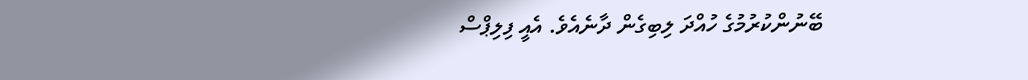ބޭނުންކުރުމުގެ ހުއްދަ ލިބިގެން ދާނެއެވެ. އެއީ ފިލިޕްސް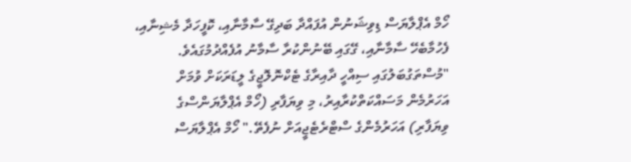ހޯމް އެޕްލާޔަސް ޑިވިޝަނުން އުފައްދާ ބަދިގޭ ސާމާނާއި، ކޮފީހަދާ މެޝިނާއި، ފެހުމާބެހޭ ސާމާނާއި، ގޭގައި ބޭނުންކުރާ ސާމާނު އުފެއްދުމުގައެވެ.
"މުސްތަގުބަލުގައި ސިއްހީ ދާއިރާގެ ޓެކްނޮލޮޖީގެ ލީޑަރަކަށް ވުމަށް އަހަރުމެން މަސައްކަތްކުރާއިރު، މި ވިޔަފާރި (ހޯމް އެޕްލާޔަންސްގެ ވިޔަފާރި) އަހަރުމެންގެ ސްޓްރެޓެޖީއަށް ނުފެތޭ." ހޯމް އެޕްލާޔަސް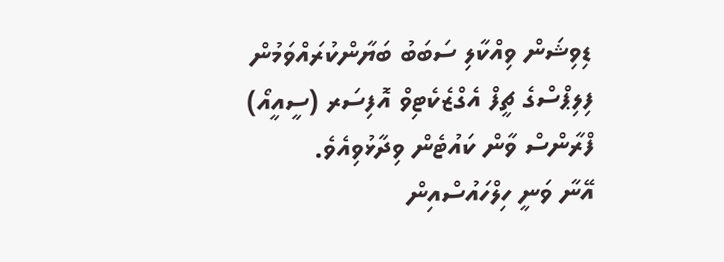ޑިވިޝަން ވިއްކާލި ސަބަބު ބަޔާންކުރައްވަމުން ފިލިޕްސްގެ ޗީފް އެގްޒެކެޓިވް އޮފިސަރ (ސީއީއޯ) ފްރާންސް ވާން ކައުޓެން ވިދާޅުވިއެވެ.
އޭނާ ވަނީ ހިލްހައުސްއިން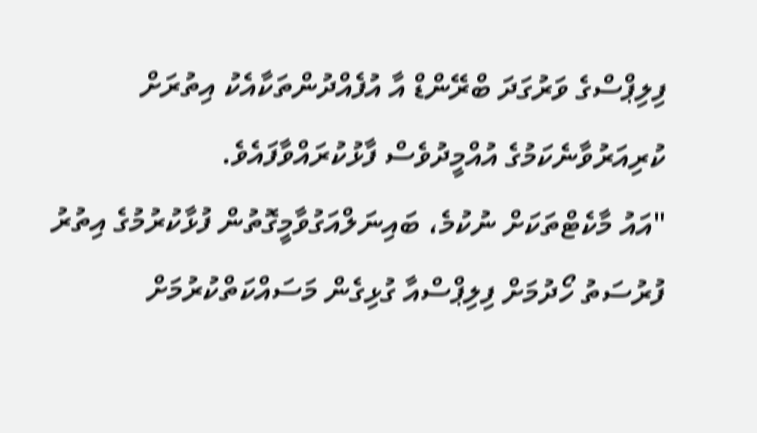ފިލިޕްސްގެ ވަރުގަދަ ބްރޭންޑް އާ އުފެއްދުންތަކާއެކު އިތުރަށް ކުރިއަރުވާނެކަމުގެ އުއްމީދުވެސް ފާޅުކުރައްވާފައެވެ.
"އައު މާކެޓްތަކަށް ނުކުމެ، ބައިނަލްއަގުވާމީގޮތުން ފުޅާކުރުމުގެ އިތުރު ފުރުސަތު ހޯދުމަށް ފިލިޕްސްއާ ގުޅިގެން މަސައްކަތްކުރުމަށް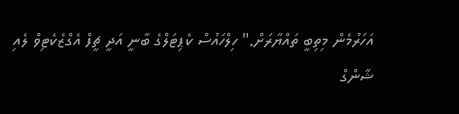އަހަރުމެން މިތިބީ ތައްޔާރަށް." ހިލްހައުސް ކެޕިޓަލްގެ ބާނީ އަދީ ޗީފް އެގްޒެކެޓިވް ލެއި ޝާންގް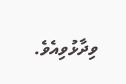ވިދާޅުވިއެވެ.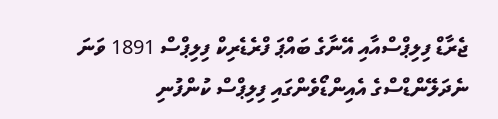ޖެރާޑް ފިލިޕްސްއާއި އޭނާގެ ބައްޕަ ފްރެޑެރިކް ފިލިޕްސް 1891 ވަނަ ނެދަލޭންޑްސްގެ އެއިންޑޯވެންގައި ފިލިޕްސް ކުންފުނި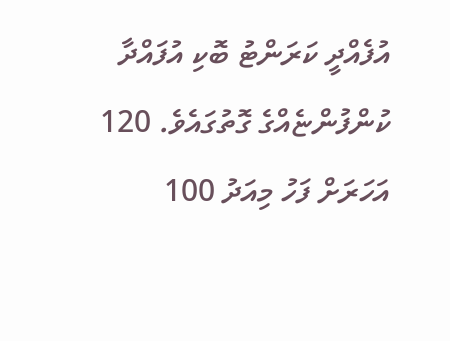އުފެއްދީ ކަރަންޓު ބޮކި އުފައްދާ ކުންފުންޏެއްގެ ގޮތުގައެވެ. 120 އަހަރަށް ފަހު މިއަދު 100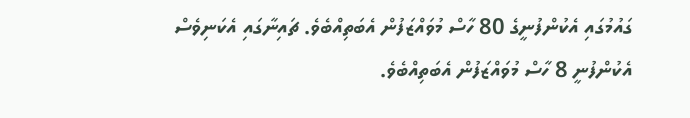ގައުމުގައި އެކުންފުނީގެ 80 ހާސް މުވައްޒަފުން އެބަތިއްބެވެ. ޗައިނާގައި އެކަނިވެސް އެކުންފުނީ 8 ހާސް މުވައްޒަފުން އެބަތިއްބެވެ.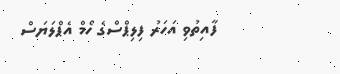ފާއިތުވި އަހަރު ފިލިޕްސްގެ ހޯމް އެޕްލަޔަސް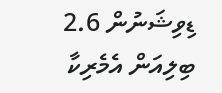ޑިވިޝަނުން 2.6 ބިލިއަން އެމެރިކާ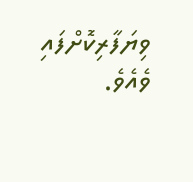ވިޔަފާރިކޮށްފައި ވެއެވެ.